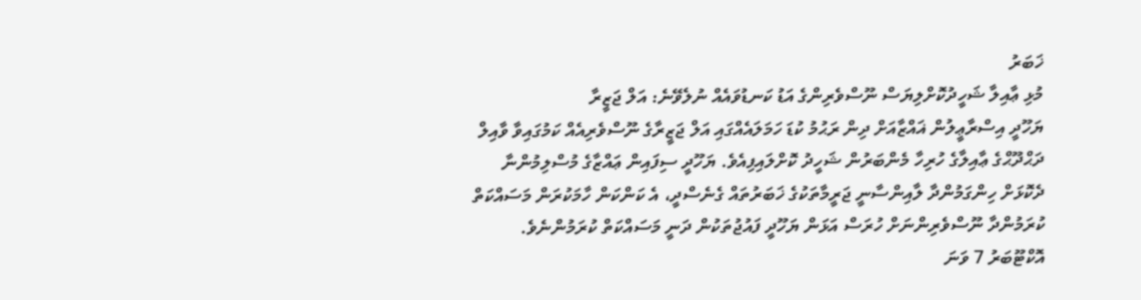ޚަބަރު
މުޅި ޢާއިލާ ޝަހީދުކޮށްލިޔަސް ނޫސްވެރިންގެ އަޑު ކަނޑުވައެއް ނުލެވޭނެ: އަލް ޖަޒީރާ
ޔަހޫދީ އިސްރާޢީލުން ޣައްޒާއަށް ދިން ރަޙުމު ކުޑަ ހަމަލައެއްގައި އަލް ޖަޒީރާގެ ނޫސްވެރިއެއް ކަމުގައިވާ ވާއިލް ދަޙްދޫޙްގެ ޢާއިލާގެ ހުރިހާ މެންބަރުން ޝަހީދު ކޮށްލައިފިއެވެ. ޔަހޫދީ ސިފައިން ޢައްޒާގެ މުސްލިމުންނާ ދެކޮޅަށް ހިންގަމުންދާ ލާއިންސާނީ ޖަރީމާތަކުގެ ޚަބަރުތައް ގެނެސްދީ، އެ ކަންކަން ހާމަކުރަން މަސައްކަތް ކުރަމުންދާ ނޫސްވެރިންނަށް ހުރަސް އަޅަން ޔަހޫދީ ފައުޖުތަކުން ދަނީ މަސައްކަތް ކުރަމުންނެވެ. އޮކްޓޫބަރު 7 ވަނަ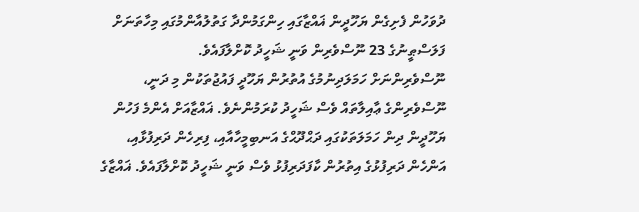ދުވަހުން ފެށިގެން ޔަހޫދީން ޣައްޒާގައި ހިންގަމުންދާ ގަތުލުއާންމުގައި މިހާތަނަށް ފަލަސްޠީނުގެ 23 ނޫސްވެރިން ވަނީ ޝަހީދު ކޮށްލާފައެވެ.
ނޫސްވެރިންނަށް ހަމަލަދިނުމުގެ އުތުރުން ޔަހޫދީ ފައުޖުތަކުން މި ދަނީ، ނޫސްވެރިންގެ ޢާއިލާތައް ވެސް ޝަހީދު ކުރަމުންނެވެ. ޣައްޒާއަށް އެންމެ ފަހުން ޔަހޫދީން ދިން ހަމަލަތަކުގައި ދަޙްދޫޙްގެ އަނބިމީހާއާއި، ފިރިހެން ދަރިފުޅާއި، އަންހެން ދަރިފުޅުގެ އިތުރުން ކާފަދަރިފުޅު ވެސް ވަނީ ޝަހީދު ކޮށްލާފައެވެ. ޣައްޒާގެ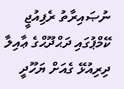ނުޞައިރާތު ރެފިއުޖީ ކޭމްޕުގައި ދަޙްދޫޙްގެ ޢާއިލާ ދިރިއުޅޭ ގެއަށް ޔަހޫދީ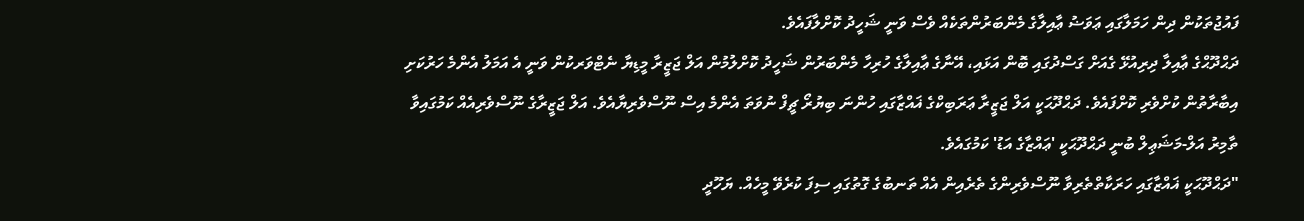ފައުޖުތަކުން ދިން ހަމަލާގައި ޢަވަޟު ޢާއިލާގެ މެންބަރުންތަކެއް ވެސް ވަނީ ޝަހީދު ކޮށްލާފައެވެ.
ދަޙްދޫޙްގެ ޢާއިލާ ދިރިއުޅޭ ގެއަށް ގަސްދުގައި ބޮން އަޅައި، އޭނާގެ ޢާއިލާގެ ހުރިހާ މެންބަރުން ޝަހީދު ކޮށްލުމުން އަލް ޖަޒީރާ މީޑިޔާ ނެޓްވަރކުން ވަނީ އެ އަމަލު އެންމެ ހަރުކަށި އިބާރާތުން ކުށްވެރި ކޮށްފައެވެ. ދަޙްދޫޙަކީ އަލް ޖަޒީރާ ޢަރަބިކްގެ ޣައްޒާގައި ހުންނަ ބިޔުރޯ ޗީފް ނުވަތަ އެންމެ އިސް ނޫސްވެރިޔާއެވެ. އަލް ޖަޒީރާގެ ނޫސްވެރިއެއް ކަމުގައިވާ ތާމިރު އަލް-މަޝަޢިލް ބުނީ ދަޙްދޫޙަކީ 'ޢައްޒާގެ އަޑު' ކަމުގައެވެ.
"ދަޙްދޫޙަކީ ޣައްޒާގައި ހަރަކާތްތެރިވާ ނޫސްވެރިންގެ ތެރެއިން އެއް ތަނބުގެ ގޮތުގައި ސިފަ ކުރެވޭ މީހެއް. ޔަހޫދީ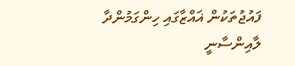ފައުޖުތަކުން ޣައްޒާގައި ހިންގަމުންދާ ލާއިންސާނީ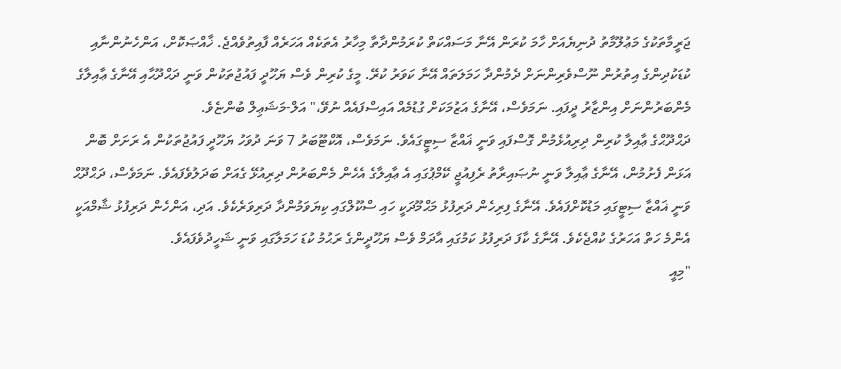ޖަރީމާތަކުގެ މަޢުލޫމާތު ދުނިޔެއަށް ހާމަ ކުރަން އޭނާ މަސައްކަތް ކުރަމުންދާތާ މިހާރު އެތަކެއް އަހަރެއް ފާއިތުވެއްޖެ. ޚާއްޞަކޮށް، އަންހެނުންނާއި ކުޑަކުދިންގެ އިތުރުން ނޫސްވެރިންނަށް ދެމުންދާ ހަމަލަތައް އޭނާ ކަވަރު ކުރޭ. މީގެ ކުރިން ވެސް ޔަހޫދީ ފައުޖުތަކުން ވަނީ ދަޙްދޫޙާއި އޭނާގެ ޢާއިލާގެ މެންބަރުންނަށް އިންޒާރު ދީފައި. ނަމަވެސް، އޭނާގެ އަޒުމަކަށް ގުޑުމެއް އައިސްފައެއް ނުވޭ،" އަލް-މަޝަޢިލް ބުންޏެވެ.
ދަޙްދޫޙްގެ ޢާއިލާ ކުރިން ދިރިއުޅެމުން ގޮސްފައި ވަނީ ޣައްޒާ ސިޓީގައެވެ. ނަމަވެސް، އޮކްޓޫބަރު 7 ވަނަ ދުވަހު ޔަހޫދީ ފައުޖުތަކުން އެ ރަށަށް ބޮން އަޅަން ފެށުމުން، އޭނާގެ ޢާއިލާ ވަނީ ނުޞައިރާތު ރެފިއުޖީ ކޭމްޕުގައި އެ ޢާއިލާގެ އެހެން މެންބަރުން ދިރިއުޅޭ ގެއަށް ބަދަލުވެފައެވެ. ނަމަވެސް، ދަޙްދޫޙް ވަނީ ޣައްޒާ ސިޓީގައި މަޑުކޮށްފައެވެ. އޭނާގެ ފިރިހެން ދަރިފުޅު މަޙްމޫދަކީ ހައި ސްކޫލްގައި ކިޔަވަމުންދާ ދަރިވަރެކެވެ. އަދި، އަންހެން ދަރިފުޅު ޝާމްއަކީ އެންމެ ހަތް އަހަރުގެ ކުއްޖެކެވެ. އޭނާގެ ކާފަ ދަރިފުޅު ކަމުގައި އާދަމް ވެސް ޔަހޫދީންގެ ރަޙުމު ކުޑަ ހަމަލާގައި ވަނީ ޝަހީދުވެފައެވެ.
"މިއީ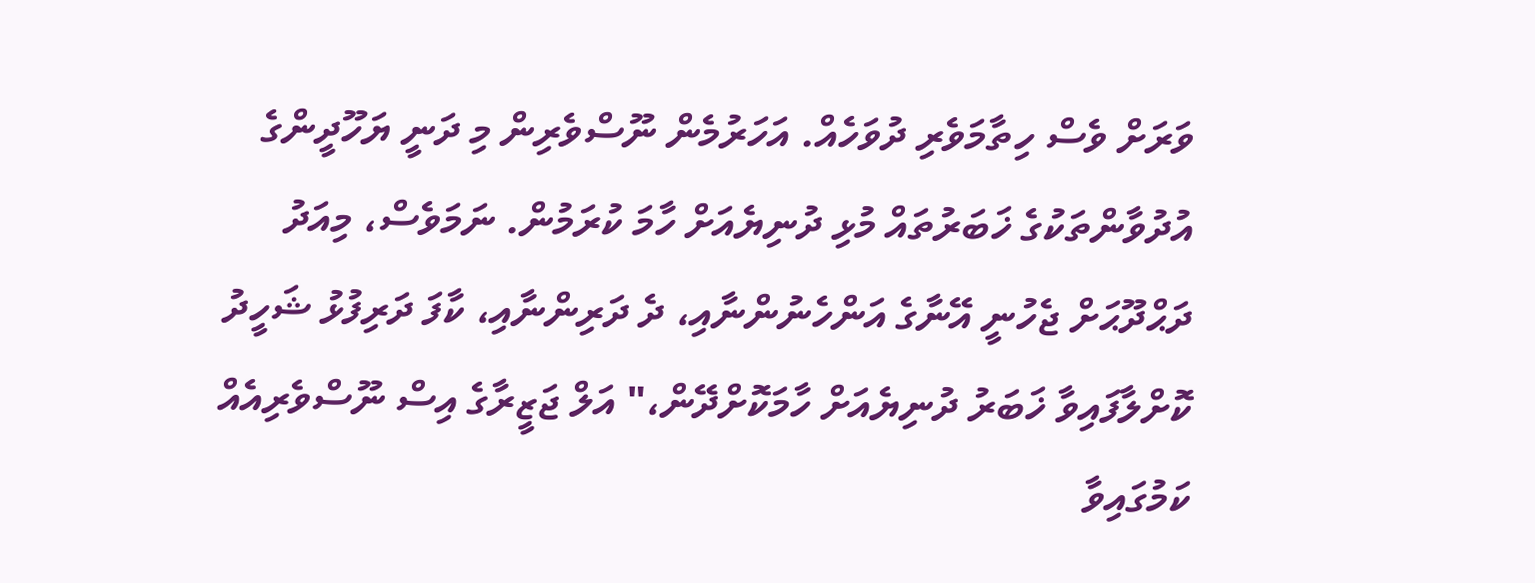ވަރަށް ވެސް ހިތާމަވެރި ދުވަހެއް. އަހަރުމެން ނޫސްވެރިން މި ދަނީ ޔަހޫދީންގެ އުދުވާންތަކުގެ ޚަބަރުތައް މުޅި ދުނިޔެއަށް ހާމަ ކުރަމުން. ނަމަވެސް، މިއަދު ދަޙްދޫޙަށް ޖެހުނީ އޭނާގެ އަންހެނުންނާއި، ދެ ދަރިންނާއި، ކާފަ ދަރިފުޅު ޝަހީދު ކޮށްލާފައިވާ ޚަބަރު ދުނިޔެއަށް ހާމަކޮށްދޭން،" އަލް ޖަޒީރާގެ އިސް ނޫސްވެރިއެއް ކަމުގައިވާ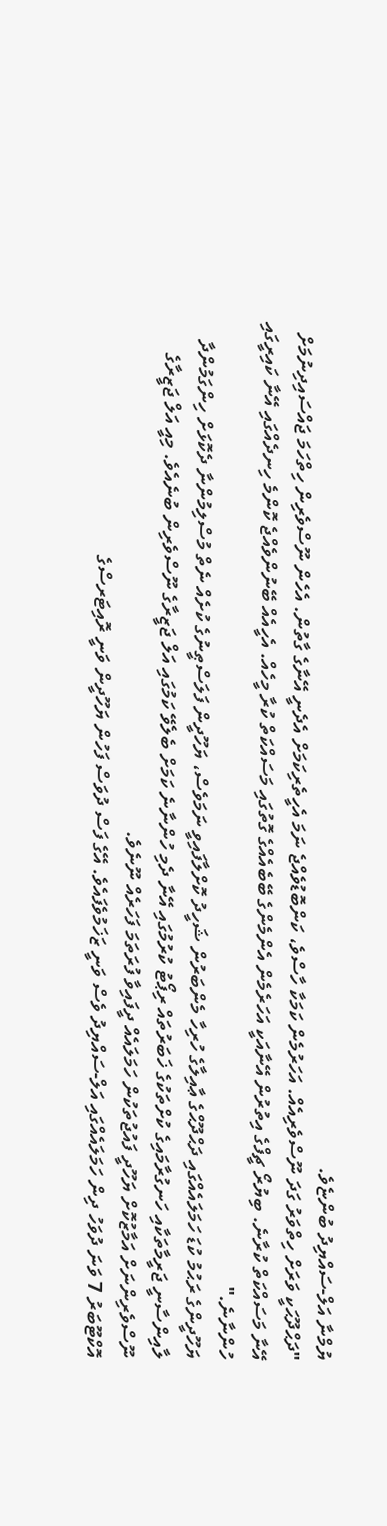ޔުމްނާ އަލް-ސައްޔިދު ބުންޏެވެ.
"ދަޙްދޫޙަކީ ވަރަށް ހިތްވަރު ގަދަ ނޫސްވެރިއެއް. އަހަރުމެން ކަމަކާ ހާސްވެ، ކަންބޮޑުވެއްޖެ ނަމަ އެހީތެރިކަމަށް އެދެނީ އޭނާގެ ގާތުން. އެހެން ނޫސްވެރިން ހިތްހަމަ ޖައްސައިދިނުމަށް އޭނާ މަސައްކަތް ކުރާނެ. ބިޔުރޯ ޗީފްގެ އިތުރުން އޭނާއަކީ އަހަރެމެން އެންމެންގެ ބޭބެއެއްގެ ގޮތުގައި މަސައްކަތް ކުރާ މީހެއް. އެހީއެއް ބޭނުންވެއްޖެ ކޮންމެ ހިނދެއްގައި އޭނާ ކައިރީގައި ހުންނާނެ."
ޔަހޫދީންގެ ރަޙުމު ކުޑަ ހަމަލައެއްގައި ދަޙްދޫޙްގެ ޢާއިލާގެ ހުރިހާ މެންބަރުން ޝަހީދު ކޮށްލާފައިވީ ނަމަވެސް، ޔަހޫދީން ފަލަސްޠީނުގެ ކުށެއް ނެތް މުސްލިމުންނާ ދެކޮޅަށް ހިންގަމުންދާ ލާއިންސާނީ ޖަރީމާތަކާއި ހަނގުރާމައިގެ ކުށްތަކުގެ ޚަބަރުތައް ރިޕޯޓު ކުރުމުގައި އޭނާ ދެމި ހުންނާނެ ކަމަށް ބެލެވޭ ކަމުގައި އަލް ޖަޒީރާގެ ނޫސްވެރިން ބުނެއެވެ. މިއީ އަލް ޖަޒީރާގެ ނޫސްވެރިންނަށް އަމާޒުކޮށް ޔަހޫދީ ފައުޖުތަކުން ހަމަލައެއް ދީފައިވާ ފުރަތަމަ ފަހަރެއް ނޫނެވެ.
އޮކްޓޫބަރު 7 ވަނަ ދުވަހު ދިން ހަމަލައެއްގައި އަލް-ސައްޔިދު ވެސް ވަނީ ޒަޚަމުވެފައެވެ. އޭގެ ފަސް ދުވަސް ފަހުން ޔަހޫދީން ވަނީ ރޮއިޓަރސްގެ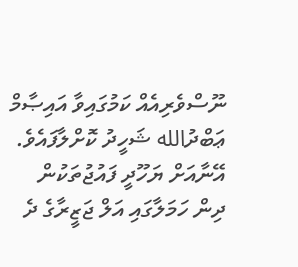ނޫސްވެރިއެއް ކަމުގައިވާ އައިޞާމް ޢަބްދުالله ޝަހީދު ކޮށްލާފައެވެ. އޭނާއަށް ޔަހޫދީ ފައުޖުތަކުން ދިން ހަމަލާގައި އަލް ޖަޒީރާގެ ދެ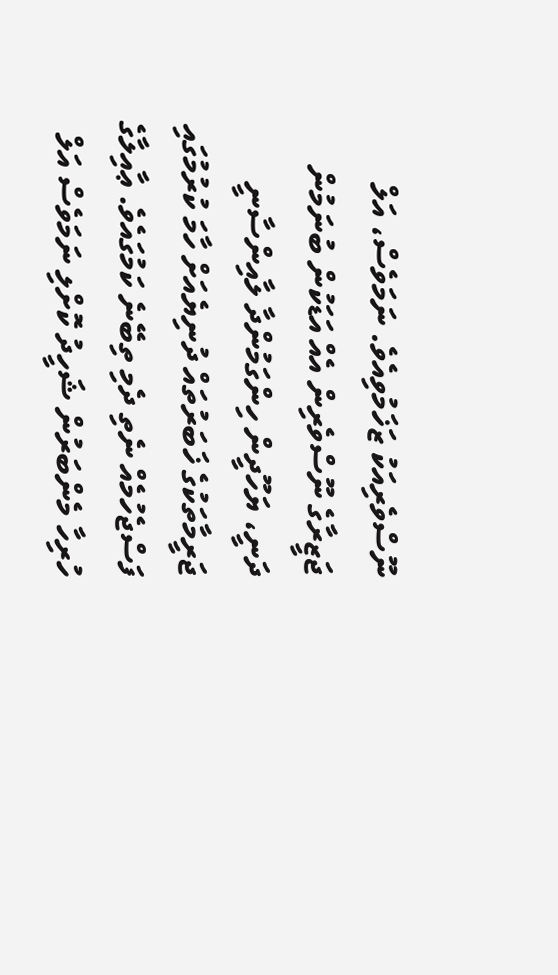ނޫސްވެރިއަކު ޒަޚަމުވިއެވެ. ނަމަވެސް، އަލް ޖަޒީރާގެ ނޫސްވެރިން އެއް އަޑަކުން ބުނަމުން ދަނީ، ޔަހޫދީން ހިންގަމުންދާ ލާއިންސާނީ ޖަރީމާތަކުގެ ޚަބަރުތައް ދުނިޔެއަށް ހާމަ ކުރުމުގައި ފަސްޖެހުމެއް ނެތި ދެމި ތިބޭނެ ކަމުގައެވެ. ޢާއިލާގެ ހުރިހާ މެންބަރުން ޝަހީދު ކޮށްލި ނަމަވެސް އަލް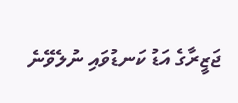ޖަޒީރާގެ އަޑު ކަނޑުވައި ނުލެވޭނެ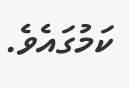ކަމުގައެވެ.